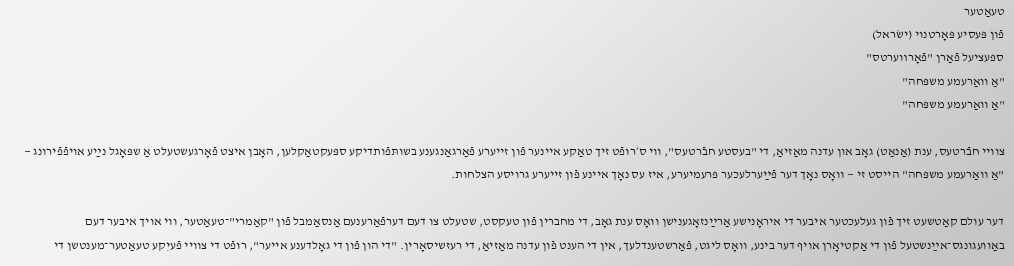טעאַטער
פֿון פּעסיע פּאָרטנוי (ישׂראל)
ספּעציעל פֿאַרן "פֿאָרװערטס"
"אַ וואַרעמע משפּחה"
"אַ וואַרעמע משפּחה"

צוויי חבֿרטעס, ענת (אַנאַט) גאָב און עדנה מאַזיאַ, די "בעסטע חבֿרטעס", ווי ס׳רופֿט זיך טאַקע איינער פֿון זייערע פֿאַרגאַנגענע בשותּפֿותדיקע ספּעקטאַקלען, האָבן איצט פֿאָרגעשטעלט אַ שפּאָגל נײַע אויפֿפֿירונג — "אַ וואַרעמע משפּחה" הייסט זי — וואָס נאָך דער פֿײַערלעכער פּרעמיערע, איז עס נאָך איינע פֿון זייערע גרויסע הצלחות.

דער עולם קאַטשעט זיך פֿון געלעכטער איבער די איראָנישע אַרײַנזאָגענישן וואָס ענת גאָב, די מחברין פֿון טעקסט, שטעלט צו דעם דערפֿאַרענעם אַנסאַמבל פֿון "קאַמרי"־טעאַטער, ווי אויך איבער דעם באַוועגונגס־אײַנשטעל פֿון די אַקטיאָרן אויף דער בינע, וואָס ליגט, פֿאַרשטענדלעך, אין די הענט פֿון עדנה מאַזיאַ, די רעזשיסאָרין. "די הון פֿון די גאָלדענע אייער", רופֿט די צוויי פֿעיִקע טעאַטער־מענטשן די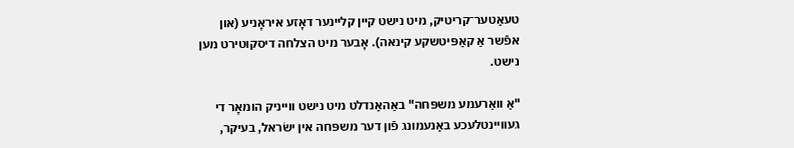טעאַטער־קריטיק, מיט נישט קיין קליינער דאָזע איראָניע (און אפֿשר אַ קאַפּיטשקע קינאה). אָבער מיט הצלחה דיסקוטירט מען נישט.

"אַ וואַרעמע משפּחה" באַהאַנדלט מיט נישט ווייניק הומאָר די געוויינטלעכע באַנעמונג פֿון דער משפּחה אין ישׂראל, בעיקר,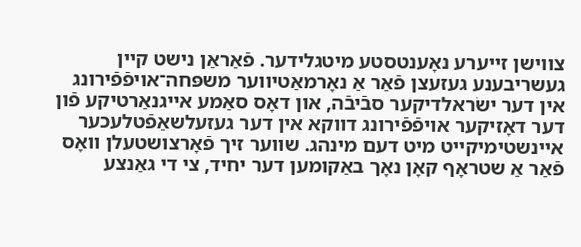צווישן זייערע נאָענטסטע מיטגלידער. פֿאַראַן נישט קיין געשריבענע געזעצן פֿאַר אַ נאָרמאַטיווער משפּחה־אויפֿפֿירונג אין דער ישׂראלדיקער סבֿיבֿה, און דאָס סאַמע אייגנאַרטיקע פֿון דער דאָזיקער אויפֿפֿירונג דווקא אין דער געזעלשאַפֿטלעכער איינשטימיקייט מיט דעם מינהג. שווער זיך פֿאָרצושטעלן וואָס פֿאַר אַ שטראָף קאָן נאָך באַקומען דער יחיד, צי די גאַנצע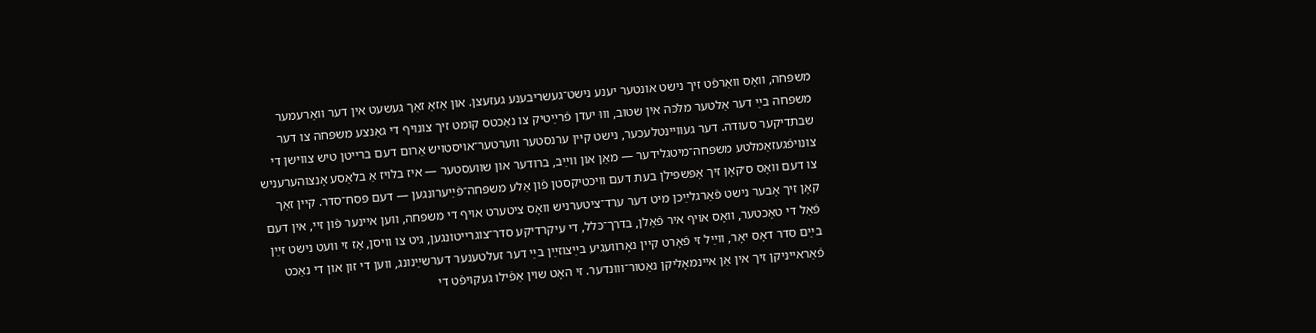משפּחה, וואָס וואַרפֿט זיך נישט אונטער יענע נישט־געשריבענע געזעצן. און אַזאַ זאַך געשעט אין דער וואַרעמער משפּחה בײַ דער אַלטער מלכּה אין שטוב, וווּ יעדן פֿרײַטיק צו נאַכטס קומט זיך צונויף די גאַנצע משפּחה צו דער שבתדיקער סעודה. דער געוויינטלעכער, נישט קיין ערנסטער ווערטער־אויסטויש אַרום דעם ברייטן טיש צווישן די צונויפֿגעזאַמלטע משפּחה־מיטגלידער — מאַן און ווײַב, ברודער און שוועסטער — איז בלויז אַ בלאַסע אָנצוהערעניש צו דעם וואָס ס׳קאָן זיך אָפּשפּילן בעת דעם וויכטיקסטן פֿון אַלע משפּחה־פֿײַערונגען — דעם פּסח־סדר. קיין זאַך קאָן זיך אָבער נישט פֿאַרגלײַכן מיט דער ערד־ציטערניש וואָס ציטערט אויף די משפּחה, ווען איינער פֿון זיי, אין דעם פֿאַל די טאָכטער, וואָס אויף איר פֿאַלן, בדרך־כּלל, די עיקרדיקע סדר־צוגרייטונגען, גיט צו וויסן, אַז זי וועט נישט זײַן בײַם סדר דאָס יאָר, ווײַל זי פֿאָרט קיין נאָרוועגיע בײַצוזײַן בײַ דער זעלטענער דערשײַנונג, ווען די זון און די נאַכט פֿאַראייניקן זיך אין אַן איינמאָליקן נאַטור־וווּנדער. זי האָט שוין אַפֿילו געקויפֿט די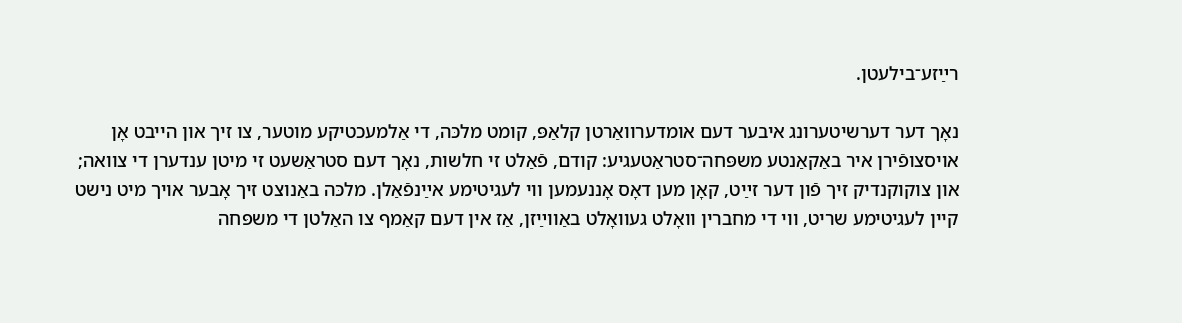רײַזע־בילעטן.

נאָך דער דערשיטערונג איבער דעם אומדערוואַרטן קלאַפּ, קומט מלכּה, די אַלמעכטיקע מוטער, צו זיך און הייבט אָן אויסצופֿירן איר באַקאַנטע משפּחה־סטראַטעגיע: קודם, פֿאַלט זי חלשות, נאָך דעם סטראַשעט זי מיטן ענדערן די צוואה; און צוקוקנדיק זיך פֿון דער זײַט, קאָן מען דאָס אָננעמען ווי לעגיטימע אײַנפֿאַלן. מלכּה באַנוצט זיך אָבער אויך מיט נישט קיין לעגיטימע שריט, ווי די מחברין וואָלט געוואָלט באַווײַזן, אַז אין דעם קאַמף צו האַלטן די משפּחה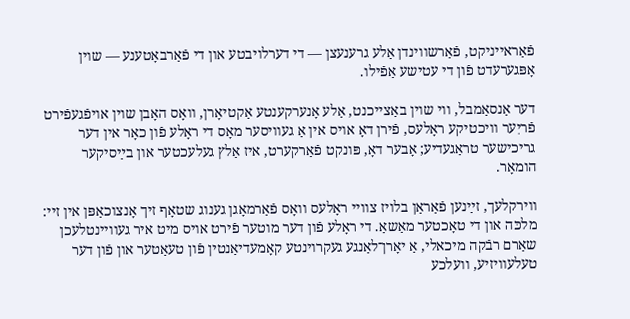פֿאַראייניקט, פֿאַרשווינדן אַלע גרענעצן — די דערלויבטע און די פֿאַרבאָטענע — שוין אָפּגערעדט פֿון די עטישע אַפֿילו.

דער אַנסאַמבל, ווי שוין באַצייכנט, אַלע אָנערקענטע אַקטיאָרן, וואָס האָבן שוין אויפֿגעפֿירט פֿריִער וויכטיקע ראָלעס, פֿירן דאָ אויס אין אַ געוויסער מאָס די ראָלע פֿון כאָר אין דער גריכישער טראַגעדיע; אָבער דאָ, פּונקט פֿאַרקערט, איז אַלץ געלעכטער און בײַסיקער הומאָר.

ווירקלעך, זײַנען פֿאַראַן בלויז צוויי ראָלעס וואָס פֿאַרמאָגן גענוג שטאָף זיך אָנצוכאַפּן אין זיי: מלכּה און די טאָכטער מאַשאַ. די ראָלע פֿון דער מוטער פֿירט אויס מיט איר געוויינטלעכן שאַרם רבֿקה מיכאלי, אַ יאָרן־לאַנגע געקרוינטע קאָמעדיאַנטין פֿון טעאַטער און פֿון דער טעלעוויזיע, וועלכע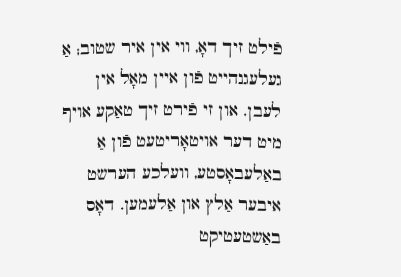פֿילט זיך דאָ, ווי אין איר שטוב; אַ געלעגנהייט פֿון איין מאָל אין לעבן. און זי פֿירט זיך טאַקע אויף מיט דער אויטאָריטעט פֿון אַ באַלעבאָסטע, וועלכע הערשט איבער אַלץ און אַלעמען. דאָס באַשטעטיקט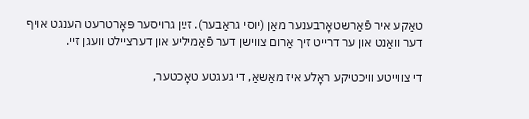טאַקע איר פֿאַרשטאָרבענער מאַן (יוסי גראַבער). זײַן גרויסער פּאָרטרעט הענגט אויף דער וואַנט און ער דרייט זיך אַרום צווישן דער פֿאַמיליע און דערציילט וועגן זיי.

די צווייטע וויכטיקע ראָלע איז מאַשאַ, די געגטע טאָכטער,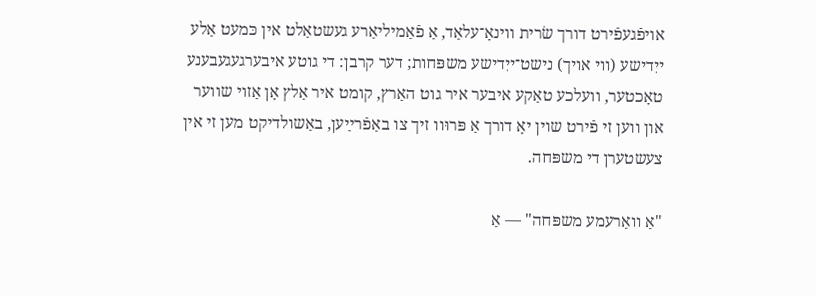אויפֿגעפֿירט דורך שׂרית ווינאָ־עלאַד, אַ פֿאַמיליאַרע געשטאַלט אין כּמעט אַלע ייִדישע (ווי אויך) נישט־ייִדישע משפּחות; דער קרבן: די גוטע איבערגעגעבענע טאָכטער, וועלכע טאַקע איבער איר גוט האַרץ, קומט איר אַלץ אָן אַזוי שווער און ווען זי פֿירט שוין יאָ דורך אַ פּרוּוו זיך צו באַפֿרײַען, באַשולדיקט מען זי אין צעשטערן די משפּחה.

"אַ וואַרעמע משפּחה" — אַ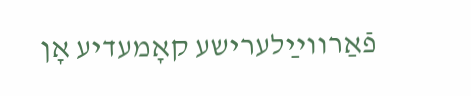פֿאַרווײַלערישע קאָמעדיע אָן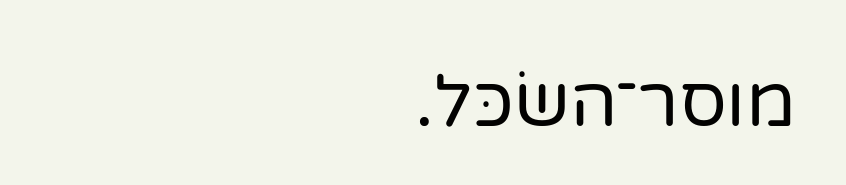מוסר־השׂכּל.